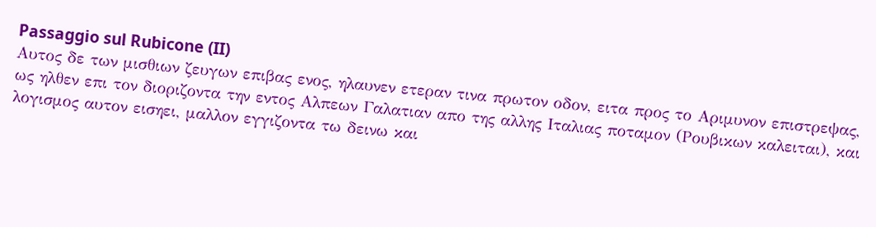Passaggio sul Rubicone (II)
Αυτος δε των μισθιων ζευγων επιβας ενος, ηλαυνεν ετεραν τινα πρωτον οδον, ειτα προς το Αριμυνον επιστρεψας, ως ηλθεν επι τον διοριζοντα την εντος Αλπεων Γαλατιαν απο της αλλης Ιταλιας ποταμον (Ρουβικων καλειται), και λογισμος αυτον εισηει, μαλλον εγγιζοντα τω δεινω και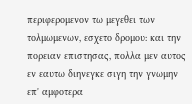περιφερομενον τω μεγεθει των τολμωμενων, εσχετο δρομου: και την πορειαν επιστησας, πολλα μεν αυτος εν εαυτω διηνεγκε σιγη την γνωμην επ' αμφοτερα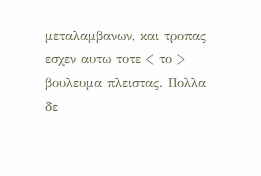μεταλαμβανων, και τροπας εσχεν αυτω τοτε < το > βουλευμα πλειστας. Πολλα δε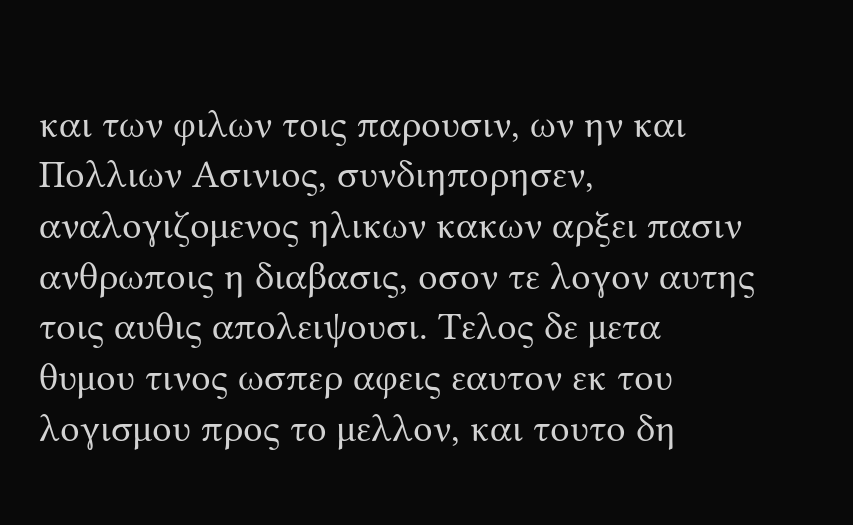και των φιλων τοις παρουσιν, ων ην και Πολλιων Ασινιος, συνδιηπορησεν, αναλογιζομενος ηλικων κακων αρξει πασιν ανθρωποις η διαβασις, οσον τε λογον αυτης τοις αυθις απολειψουσι. Τελος δε μετα θυμου τινος ωσπερ αφεις εαυτον εκ του λογισμου προς το μελλον, και τουτο δη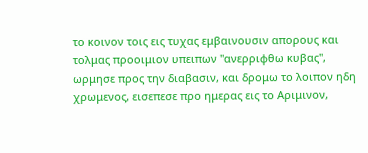το κοινον τοις εις τυχας εμβαινουσιν απορους και τολμας προοιμιον υπειπων "ανερριφθω κυβας", ωρμησε προς την διαβασιν, και δρομω το λοιπον ηδη χρωμενος, εισεπεσε προ ημερας εις το Αριμινον,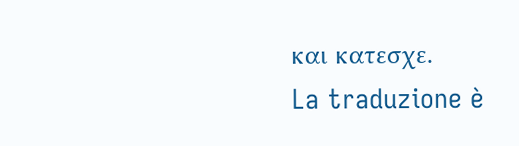και κατεσχε.
La traduzione è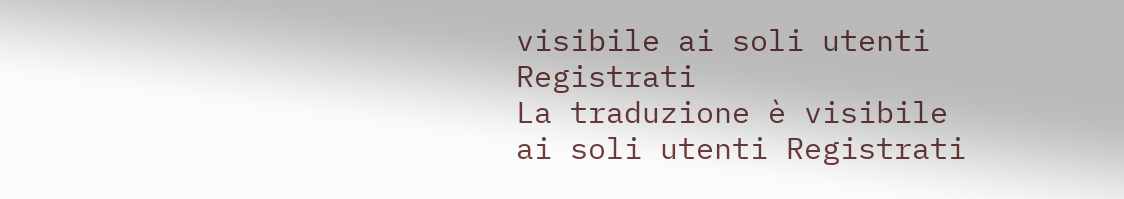visibile ai soli utenti Registrati
La traduzione è visibile ai soli utenti Registrati